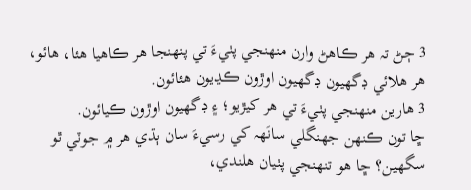3 ڄڻ تہ هر ڪاهڻ وارن منهنجي پٺيءَ تي پنهنجا هر ڪاهيا هئا، هائو، هر هلائي ڊگھيون ڊگھيون اوڙون ڪڍيون هئائون.
3 هارين منهنجي پٺيءَ تي هر کيڙيو؛ ۽ ڊگهيون اوڙون ڪيائون.
ڇا تون ڪنهن جھنگلي سانَهہ کي رسيءَ سان ٻڌي هر ۾ جوٽي ٿو سگھين؟ ڇا هو تنهنجي پٺيان هلندي،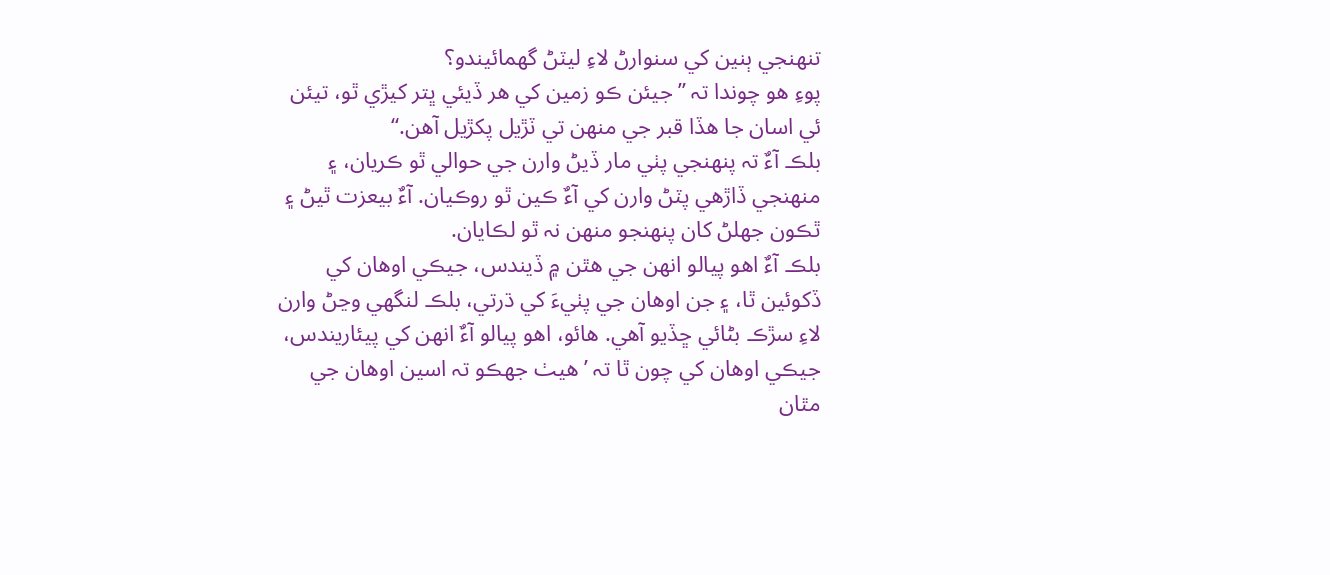تنهنجي ٻنين کي سنوارڻ لاءِ ليٽڻ گھمائيندو؟
پوءِ هو چوندا تہ ”جيئن ڪو زمين کي هر ڏيئي ڀتر کيڙي ٿو، تيئن ئي اسان جا هڏا قبر جي منهن تي ٽڙيل پکڙيل آهن.“
بلڪ آءٌ تہ پنهنجي پٺي مار ڏيڻ وارن جي حوالي ٿو ڪريان، ۽ منهنجي ڏاڙهي پٽڻ وارن کي آءٌ ڪين ٿو روڪيان. آءٌ بيعزت ٿيڻ ۽ ٿڪون جھلڻ کان پنهنجو منهن نہ ٿو لڪايان.
بلڪ آءٌ اهو پيالو انهن جي هٿن ۾ ڏيندس، جيڪي اوهان کي ڏکوئين ٿا، ۽ جن اوهان جي پٺيءَ کي ڌرتي، بلڪ لنگھي وڃڻ وارن لاءِ سڙڪ بڻائي ڇڏيو آهي. هائو، اهو پيالو آءٌ انهن کي پيئاريندس، جيڪي اوهان کي چون ٿا تہ ’هيٺ جھڪو تہ اسين اوهان جي مٿان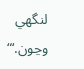لنگھي وڃون.‘“